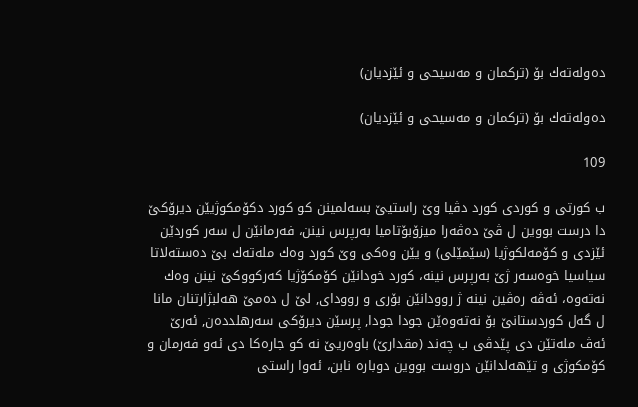ده‌وله‌ته‌ك بۆ (تركمان و مه‌سیحى و ئێزدیان)

ده‌وله‌ته‌ك بۆ (تركمان و مه‌سیحى و ئێزدیان)

109

ب كورتى و كوردى كورد دڤیا وێ راستیێ بسه‌لمینن كو كورد دكۆمكوژیێن دیرۆكێ دا درست بووین ل ڤێ ده‌ڤه‌را میزۆبۆتامیا به‌رپرس نینن، فه‌رمانێن ل سه‌ر كوردێن ئێزدى و كۆمه‌لكوژیا (سێمێلى) و یێن وه‌كى وێ كورد وه‌ك مله‌ته‌ك بێ ده‌سته‌لاتا سیاسیا خوه‌سه‌ر ژێ به‌رپرس نینه‌، كورد خودانێن كۆمكۆژیا كه‌ركووكێ نینن وه‌ك نه‌ته‌وه‌، ئه‌ڤه‌ ره‌ڤین نینه‌ ژ روودانێن بۆرى و رووداى, لێ ل ده‌مێ هه‌لبژارتنان مانا ل گه‌ل كوردستانێ بۆ نه‌ته‌وه‌ێن جودا جودا, پرسێن دیرۆكى سه‌رهلدده‌ن, ئه‌رێ ئه‌ڤ مله‌تێن دى پێدڤى ب چه‌ند (مقدارێ) باوه‌ریێ نه‌ كو جاره‌كا دى ئه‌و فه‌رمان و كۆمكوژى و تێهه‌لدانێن دروست بووین دوباره‌ نابن، ئه‌وا راستى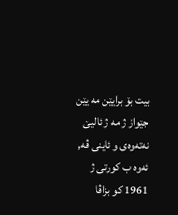بیت بۆ برایێن مه‌ یێن جێواز ژ مه‌ ژ ئالیێ نه‌ته‌وه‌ى و ئاینى ڤه‌, ئه‌وه‌ ب كورتى ژ 1961 كو بزاڤا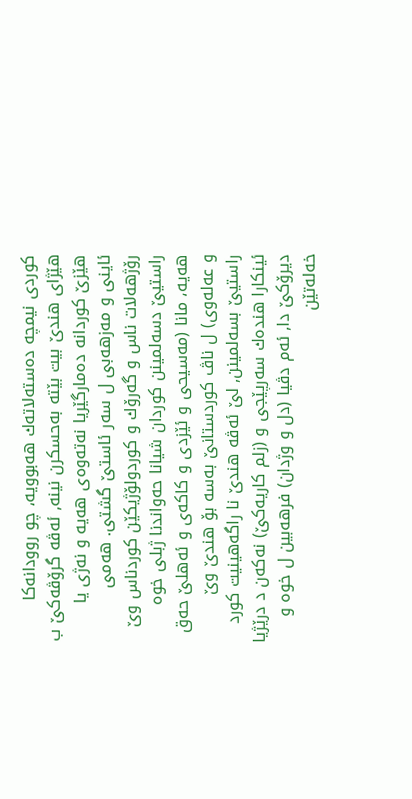كوردى نیمچه‌ ده‌سته‌لاته‌ك هه‌بوویه‌، چو روودانه‌كا هێژاى هندێ بیت بێته‌ به‌حسكرن نینه‌, ئه‌ڤه‌ گرۆڤه‌كێ ب هێزێ كوردانه‌ ده‌مارگێریا نه‌ته‌وه‌ى هه‌یه‌ و نه‌ژى یا ئاینى و مه‌زهه‌بى ل سه‌ر ئاستێ گشتى. هه‌مى رۆژهه‌لات ناس و گه‌رۆك و كوردولۆژیكێن كوردناس وێ راستیێ دسه‌لمینن كوردان شیانا حه‌واندنا ژبلى خوه‌ هه‌یه‌، مانا (مه‌سیحى و ئێزدی و كاكه‌ى و ئه‌هلێ حه‌ق و عه‌له‌وى) ل ناڤ كوردستانێ به‌سه‌ بۆ هندێ وێ راستیێ بسه‌لمینن, لێ ئه‌ڤه‌ هندێ نا راگه‌هینیت كورد ئینكارا هنده‌ك سه‌رپێجى و (زلم كاریه‌كێ) نه‌كه‌ن د درێژیا دیرۆكێ دا, ئه‌م دڤیا (دل و وژدان) فرهه‌بین ل خوه‌ و خه‌له‌تێن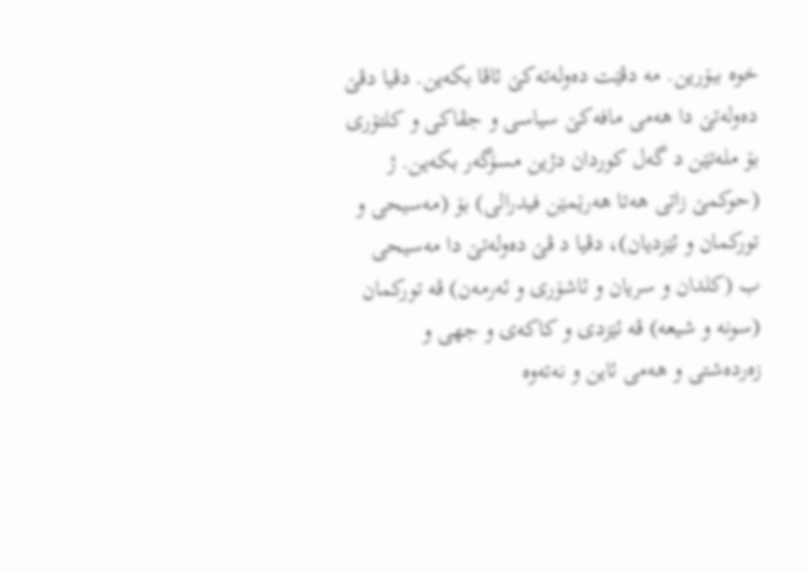خوه‌ ببۆرین. مه‌ دڤێت ده‌وله‌ته‌كێ ئاڤا بكه‌ین. دڤیا دڤێ ده‌وله‌تێ دا هه‌مى مافه‌كێ سیاسى و جڤاكى و كلتۆرى بۆ مله‌تێن د گه‌ل كوردان دژین مسۆگه‌ر بكه‌ین. ژ (حوكمێ زاتى هه‌تا هه‌رێمێن فیدرالى) بۆ (مه‌سیحى و توركمان و ئێزدیان)، دڤیا د ڤێ ده‌وله‌تێ دا مه‌سیحى ب (كلدان و سریان و ئاشۆرى و ئه‌رمه‌ن) ڤه‌ توركمان (سونه‌ و شیعه‌) ڤه‌ ئێزدى و كاكه‌ى و جهى و زه‌رده‌شتى و هه‌مى ئاین و نه‌ته‌وه‌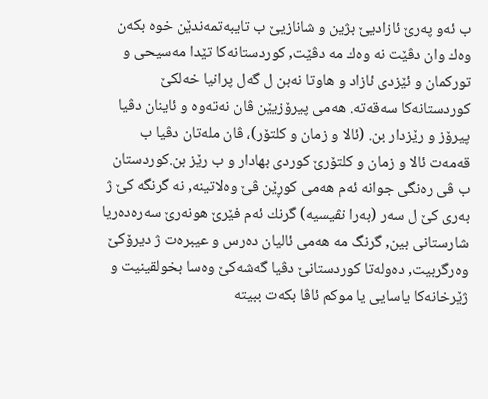ب ئه‌و په‌رێ ئازادیێ بژین و شانازیێ ب تایبه‌تمه‌ندێن خوه‌ بكه‌ن وه‌ك وان دڤێت نه‌ وه‌ك مه‌ دڤێت, كوردستانه‌كا تێدا مه‌سیحى و توركمان و ئێزدى ئازاد و هاوتا نه‌بن ل گه‌ل پرانیا خه‌لكێ كوردستانه‌كا سه‌قه‌ته‌. هه‌مى پیرۆزیێن ڤان نه‌ته‌وه‌ و ئاینان دڤیا پیرۆز و رێزدار بن. (ئالا و زمان و كلتۆر)، ڤان مله‌تان دڤیا ب قه‌مه‌ت ئالا و زمان و كلتۆرێ كوردى بهادار و ب رێز بن.كوردستان ب ڤى ره‌نگى جوانه‌ ئه‌م هه‌مى كوڕێن ڤێ وه‌لاتینه‌, نه‌ گرنگه‌ كێ ژ به‌رى كێ ل سه‌ر (به‌را نڤیسیه‌) گرنك ئه‌م فێرێ هونه‌رێ سه‌ره‌ده‌ریا شارستانى بین, گرنگ مه‌ هه‌مى ئالیان ده‌رس و عیبره‌ت ژ دیرۆكێ وه‌رگربیت, ده‌وله‌تا كوردستانێ دڤیا گه‌شه‌كێ وه‌سا بخولقینیت و ژێرخانه‌كا یاسایى یا موكم ئاڤا بكه‌ت ببیته‌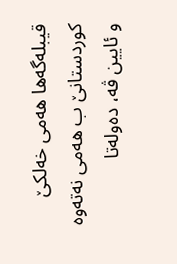قیبله‌گه‌ها هه‌مى خه‌لكێ كوردستانێ ب هه‌مى نه‌ته‌وه‌ و ئایین ڤه‌، ده‌وله‌تا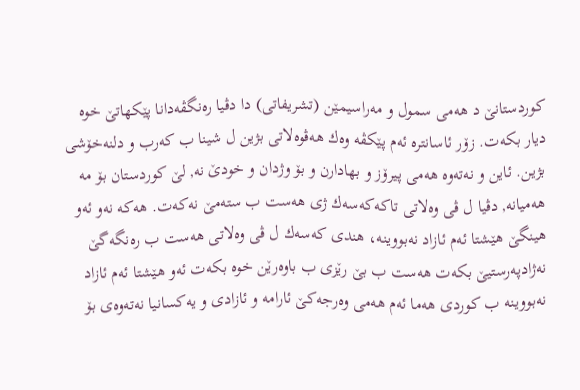كوردستانێ د هه‌مى سمول و مه‌راسیمێن (تشریفاتى) دا دڤیا ره‌نگڤه‌دانا پێكهاتێ خوه‌ دیار بكه‌ت. زۆر ئاسانتره‌ ئه‌م پێكڤه‌ وه‌ك هه‌ڤوه‌لاتى بژین ل شینا ب كه‌رب و دلنه‌خۆشى بژین. ئاین و نه‌ته‌وه‌ هه‌مى پیرۆز و بهادارن و بۆ وژدان و خودێ نه‌, لێ كوردستان بۆ مه‌ هه‌میانه‌, دڤیا ل ڤى وه‌لاتى تاكه‌كه‌سه‌ك ژى هه‌ست ب سته‌مێ نه‌كه‌ت. هه‌كه‌ نه‌‌و ئه‌و هینگێ هێشتا ئه‌م ئازاد نه‌بووینه‌، هندى كه‌سه‌ك ل ڤى وه‌لاتى هه‌ست ب ره‌نگه‌گێ نه‌ژادپه‌رستیێ بكه‌ت هه‌ست ب بێ رێزى ب باوه‌رێن خوه‌ بكه‌ت ئه‌و هێشتا ئه‌م ئازاد نه‌بووینه‌ ب كوردى هه‌ما ئه‌م هه‌مى وه‌رجه‌كێ ئارامه‌ و ئازادى و یه‌كسانیا نه‌ته‌وه‌ى بۆ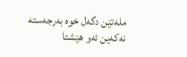مله‌تێن دگه‌ل خوه‌ به‌رجه‌سته‌ نه‌كه‌ین ئه‌و هێشتا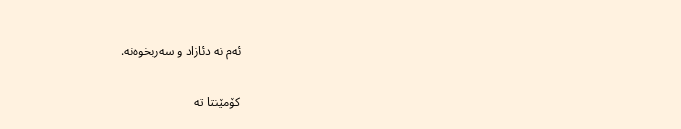ئه‌م نه‌ دئازاد و سه‌ربخوه‌نه‌.

کۆمێنتا تە